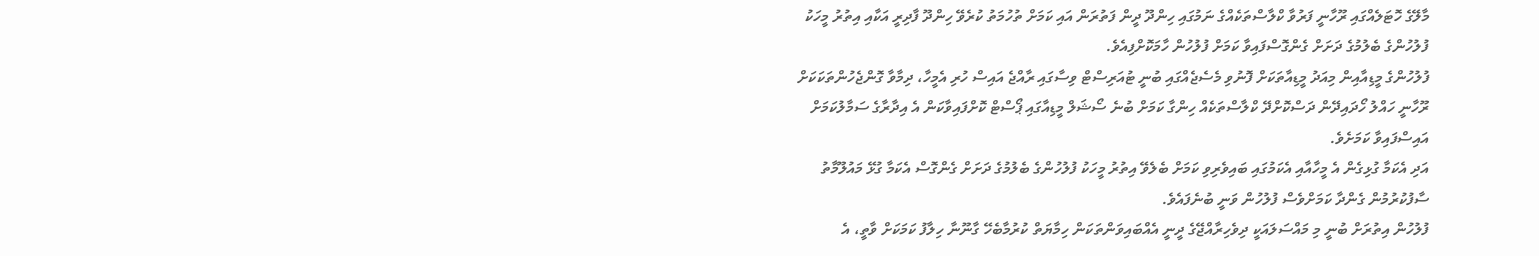މާލޭގެ ހޮޓަލެއްގައި ރޫހާނީ ފަރުވާ ކްލާސްތަކެއްގެ ނަމުގައި ހިންދޫ ދީން ފަތުރަން އައި ކަމަށް ތުހުމަތު ކުރެވޭ ހިންދޫ ފާދިރީ އަކާއި އިތުރު މީހަކު ފުލުހުންގެ ބެލުމުގެ ދަށަށް ގެންގޮސްފައިވާ ކަމަށް ފުލުހުން ހާމަކޮށްފިއެވެ.
ފުލުހުންގެ މީޑިއާއިން މިއަދު މީޑިއާތަކަށް ފޮނުވި މެސެޖެއްގައި ބުނީ ޓުއަރިސްޓް ވިސާގައި ރާއްޖެ އައިސް ހުރި އެމީހާ، ދިމާވާ ގޮންޖެހުންތަކަކަށް ރޫހާނީ ހައްލު ހޯދައިދޭން ދަސްކޮށްދޭ ކްލާސްތަކެއް ހިންގާ ކަމަށް ބުނެ ސޯޝަލް މީޑިއާގައި ޕޯސްޓް ކޮށްފައިވާކަން އެ އިދާރާގެ ސަމާލުކަމަށް އައިސްފައިވާ ކަމަށެވެ.
އަދި އެކަމާ ގުޅިގެން އެ މީހާއާއި އެކަމުގައި ބައިވެރިވި ކަމަށް ބެލެވޭ އިތުރު މީހަކު ފުލުހުންގެ ބެލުމުގެ ދަށަށް ގެންގޮސް އެކަމާ ގުޅޭ މައުލޫމާތު ސާފުކުރުމުން ގެންދާ ކަމަށްވެސް ފުލުހުން ވަނީ ބުނެފައެވެ.
ފުލުހުން އިތުރަށް ބުނީ މި މައްސަލައަކީ ދިވެހިރާއްޖޭގެ ދީނީ އެއްބައިވަންތަކަން ހިމާޔަތް ކުރުމާބެހޭ ގާނޫނާ ހިލާފު ކަމަކަށް ވާތީ، އެ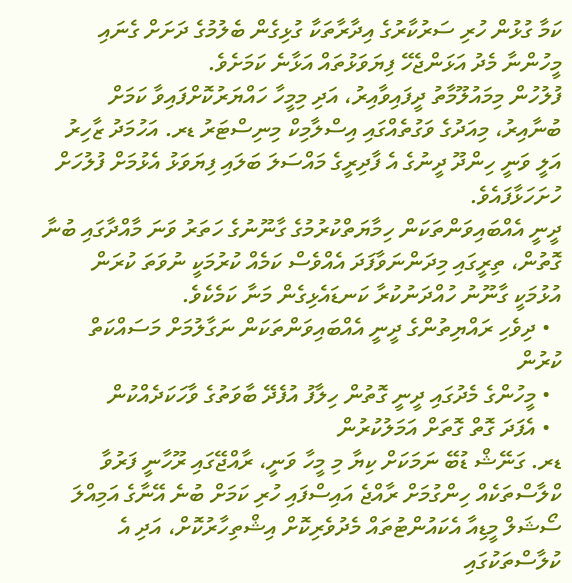ކަމާ ގުޅުން ހުރި ސަރުކާރުގެ އިދާރާތަކާ ގުޅިގެން ބެލުމުގެ ދަށަށް ގެނައި މީހުންނާ މެދު އަޅަންޖެހޭ ފިޔަވަޅުތައް އަޅާނެ ކަމަށެވެ.
ފުލުހުން މިމައުލޫމާތު ދީފައިވާއިރު، އަދި މިމީހާ ހައްޔަރުކޮށްފައިވާ ކަމަށް ބުނާއިރު، މިއަދުގެ ވަގުތެއްގައި އިސްލާމިކް މިނިސްޓަރު ޑރ. އަހުމަދު ޒާހިރު އަލީ ވަނީ ހިންދޫ ދީނުގެ އެ ފާދިރީގެ މައްސަލަ ބަލައި ފިޔަވަޅު އެޅުމަށް ފުލުހަށް ހުށަހަޅާފައެވެ.
ދީނީ އެއްބައިވަންތަކަން ހިމާޔަތްކުރުމުގެ ގާނޫނުގެ ހަތަރު ވަނަ މާއްދާގައި ބުނާ ގޮތުން، ތިރީގައި މިދަންނަވާފަދަ އެއްވެސް ކަމެއް ކުރުމަކީ ނުވަތަ ކުރަން އުޅުމަކީ ގާނޫނު ހުއްދަނުކުރާ ކަނޑައެޅިގެން މަނާ ކަމެކެވެ.
  • ދިވެހި ރައްޔިތުންގެ ދީނީ އެއްބައިވަންތަކަން ނަގާލުމަށް މަސައްކަތް ކުރުން
  • މީހުންގެ މެދުގައި ދީނީ ގޮތުން ހިލާފު އުފެދޭ ބާވަތުގެ ވާހަކަދެއްކުން
  • އެފަދަ ގޮތް ގޮތަށް އަމަލުކުރުން
ޑރ. ގަނޭޝް ޑުބޭ ނަމަކަށް ކިޔާ މި މީހާ ވަނީ، ރާއްޖޭގައި ރޫހާނީ ފަރުވާ ކްލާސްތަކެއް ހިންގުމަށް ރާއްޖެ އައިސްފައި ހުރި ކަމަށް ބުނެ އޭނާގެ އަމިއްލަ ސޯޝަލް މީޑިއާ އެކައުންޓުތައް މެދުވެރިކޮށް އިޝްތިހާރުކޮށް، އަދި އެ ކުލާސްތަކުގައި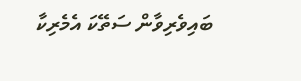ބައިވެރިވާން ސަތޭކަ އެމެރިކާ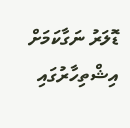ޑޮލަރު ނަގާކަމަށް އިޝްތިހާރުގައި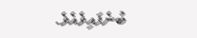ބުނެފައިވެއެވެ.